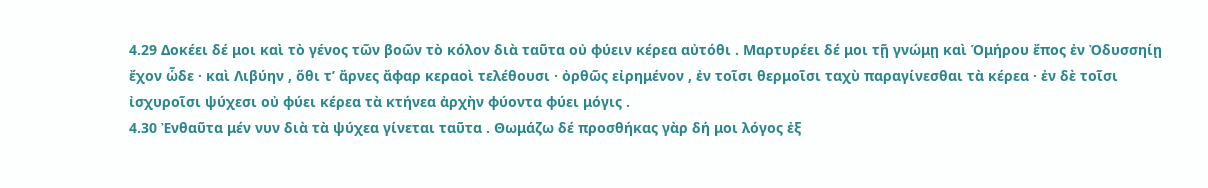4.29 Δοκέει δέ μοι καὶ τὸ γένος τῶν βοῶν τὸ κόλον διὰ ταῦτα οὐ φύειν κέρεα αὐτόθι . Μαρτυρέει δέ μοι τῇ γνώμῃ καὶ Ὁμήρου ἔπος ἐν Ὀδυσσηίῃ ἔχον ὧδε · καὶ Λιβύην , ὅθι τ’ ἄρνες ἄφαρ κεραοὶ τελέθουσι · ὀρθῶς εἰρημένον , ἐν τοῖσι θερμοῖσι ταχὺ παραγίνεσθαι τὰ κέρεα · ἐν δὲ τοῖσι ἰσχυροῖσι ψύχεσι οὐ φύει κέρεα τὰ κτήνεα ἀρχὴν φύοντα φύει μόγις .
4.30 Ἐνθαῦτα μέν νυν διὰ τὰ ψύχεα γίνεται ταῦτα . Θωμάζω δέ προσθήκας γὰρ δή μοι λόγος ἐξ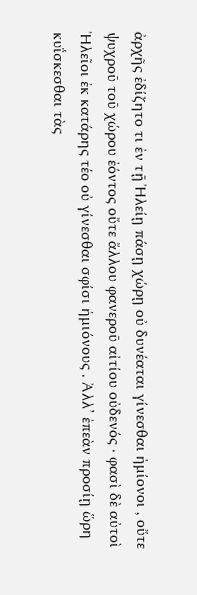ἀρχῆς ἐδίζητο τι ἐν τῇ Ἠλείῃ πάσῃ χώρῃ οὐ δυνέαται γίνεσθαι ἡμίονοι , οὔτε ψυχροῦ τοῦ χώρου ἐόντος οὔτε ἄλλου φανεροῦ αἰτίου οὐδενός · φασὶ δὲ αὐτοὶ Ἠλεῖοι ἐκ κατάρης τέο οὐ γίνεσθαι σφίσι ἡμιόνους . Ἀλλ’ ἐπεὰν προσίῃ ὥρη κυΐσκεσθαι τὰς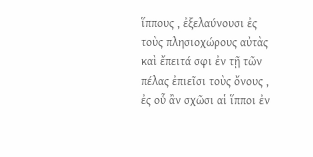ἵππους , ἐξελαύνουσι ἐς τοὺς πλησιοχώρους αὐτὰς καὶ ἔπειτά σφι ἐν τῇ τῶν πέλας ἐπιεῖσι τοὺς ὄνους , ἐς οὗ ἂν σχῶσι αἱ ἵπποι ἐν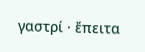γαστρί · ἔπειτα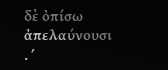δὲ ὀπίσω ἀπελαύνουσι . ʹ